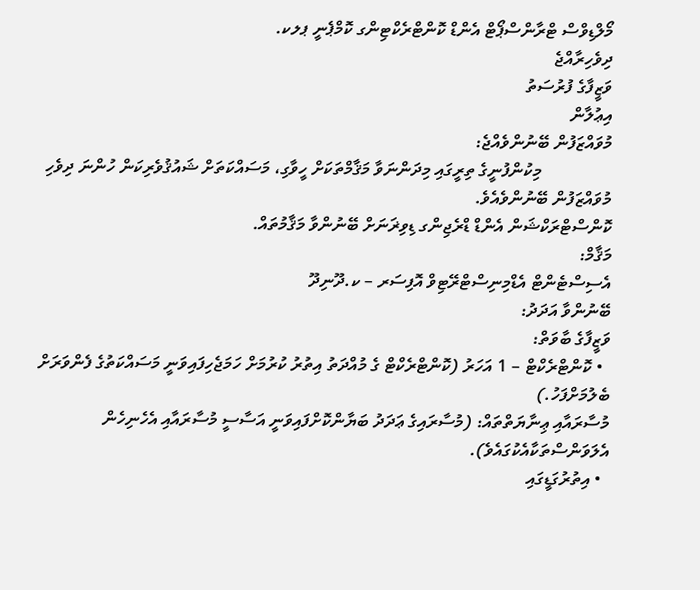މޯލްޑިވްސް ޓްރާންސްޕޯޓް އެންޑް ކޮންޓްރެކްޓިންގ ކޮމްޕެނީ ޕލކ.
ދިވެހިރާއްޖެ
ވަޒީފާގެ ފުރުސަތު
އިޢުލާން
މުވައްޒަފުން ބޭނުންވެއްޖެ:
                މިކުންފުނީގެ ތިރީގައި މިދަންނަވާ މަޤާމްތަކަށް ހީވާގި، މަސައްކަތަށް ޝައުޤުވެރިކަން ހުންނަ ދިވެހި މުވައްޒަފުން ބޭނުންވެއެވެ.
ކޮންސްޓްރަކްޝަން އެންޑް ޑްރެޖިންގ ޑިވިޜަނަށް ބޭނުންވާ މަޤާމުތައް.
މަޤާމް:
އެސިސްޓެންޓް އެޑްމިނިސްޓްރޭޓިވް އޮފިސަރ – ކ.ދޫނިދޫ
ބޭނުންވާ އަދަދު:
ވަޒީފާގެ ބާވަތް:
  • ކޮންޓްރެކްޓް – 1 އަހަރު (ކޮންޓްރެކްޓް ގެ މުއްދަތު އިތުރު ކުރުމަށް ހަމަޖެހިފައިވަނީ މަސައްކަތުގެ ފެންވަރަށް ބެލުމަށްފަހު.)
މުސާރައާއި ޢިނާޔަތްތައް: (މުސާރައިގެ ޢަދަދު ބަޔާންކޮށްފައިވަނީ އަސާސީ މުސާރައާއި އެހެނިހެން އެލަވަންސްތަކާއެކުގައެވެ).
  • އިތުރުގަޑީގައި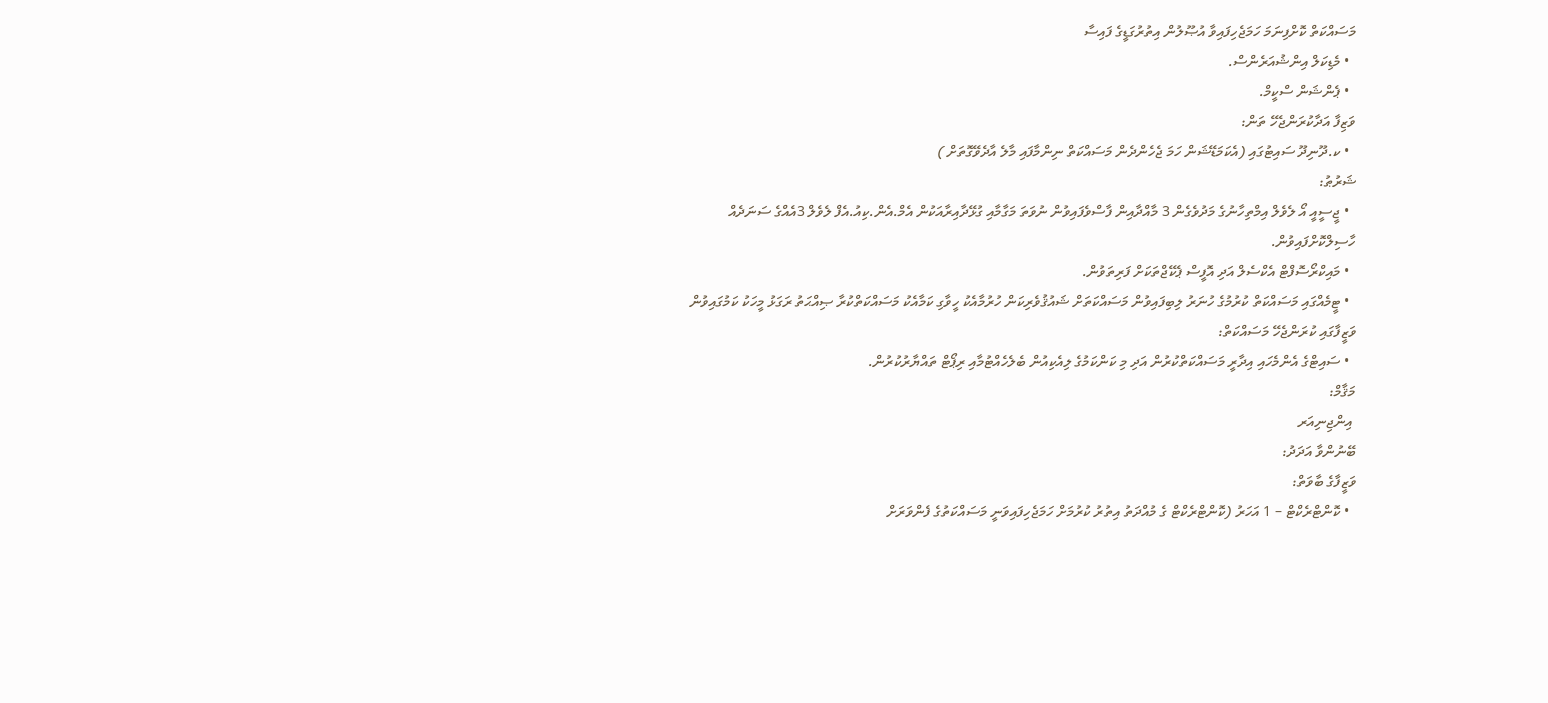މަސައްކަތް ކޮށްފިނަމަ ހަމަޖެހިފައިވާ އުޞޫލުން އިތުރުގަޑީގެ ފައިސާ
  • މެޑިކަލް އިންޝުއަރެންސް.
  • ޕެންޝަން ސްކީމް.
ވަޒިފާ އަދާކުރަންޖެހޭ ތަން:
  • ކ.ދޫނިދޫ ސައިޓުގައި (އެކަމަޑޭޝަން ހަމަ ޖެހެންދެން މަސައްކަތް ނިންމާފައި މާލެ އާދެވޭގޮތަށް )
ޝަރުޠު:
  • ޖީސީއީ އޯ ލެވެލް އިމްތިހާނުގެ މަދުވެގެން 3 މާއްދާއިން ފާސްވެފައިވުން ނުވަތަ މަގާމާއި ގުޅޭދާއިރާއަކުން އެމް.އެން.ކިއު.އެފް ލެވެލް 3އެއްގެ ސަނަދެއް ހާސިލްކޮށްފައިވުން.
  • މައިކްރޯސޮފްޓް އެކްސެލް އަދި އޮފީސް ޕެކޭޖްތަކަށް ފަރިތަވުން.
  • ޓީމެއްގައި މަސައްކަތް ކުރުމުގެ ހުނަރު ލިބިފައިވުން މަސައްކަތަށް ޝައުޤުވެރިކަން ހުރުމާއެކު ހީވާގި ކަމާއެކު މަސައްކަތްކުރާ ޞިއްޙަތު ރަގަޅު މީހަކު ކަމުގައިވުން
ވަޒީފާގައި ކުރަންޖެހޭ މަސައްކަތް:
  • ސައިޓްގެ އެންމެހައި އިދާރީ މަސައްކަތްކުރުން އަދި މި ކަންކަމުގެ ލިއެކިއުން ބެލެހެއްޓުމާއި ރިޕޯޓް ތައްޔާރުކުރުން.
މަޤާމް:
 އިންޖިނިއަރ
ބޭނުންވާ އަދަދު:
ވަޒީފާގެ ބާވަތް:
  • ކޮންޓްރެކްޓް – 1 އަހަރު (ކޮންޓްރެކްޓް ގެ މުއްދަތު އިތުރު ކުރުމަށް ހަމަޖެހިފައިވަނީ މަސައްކަތުގެ ފެންވަރަށް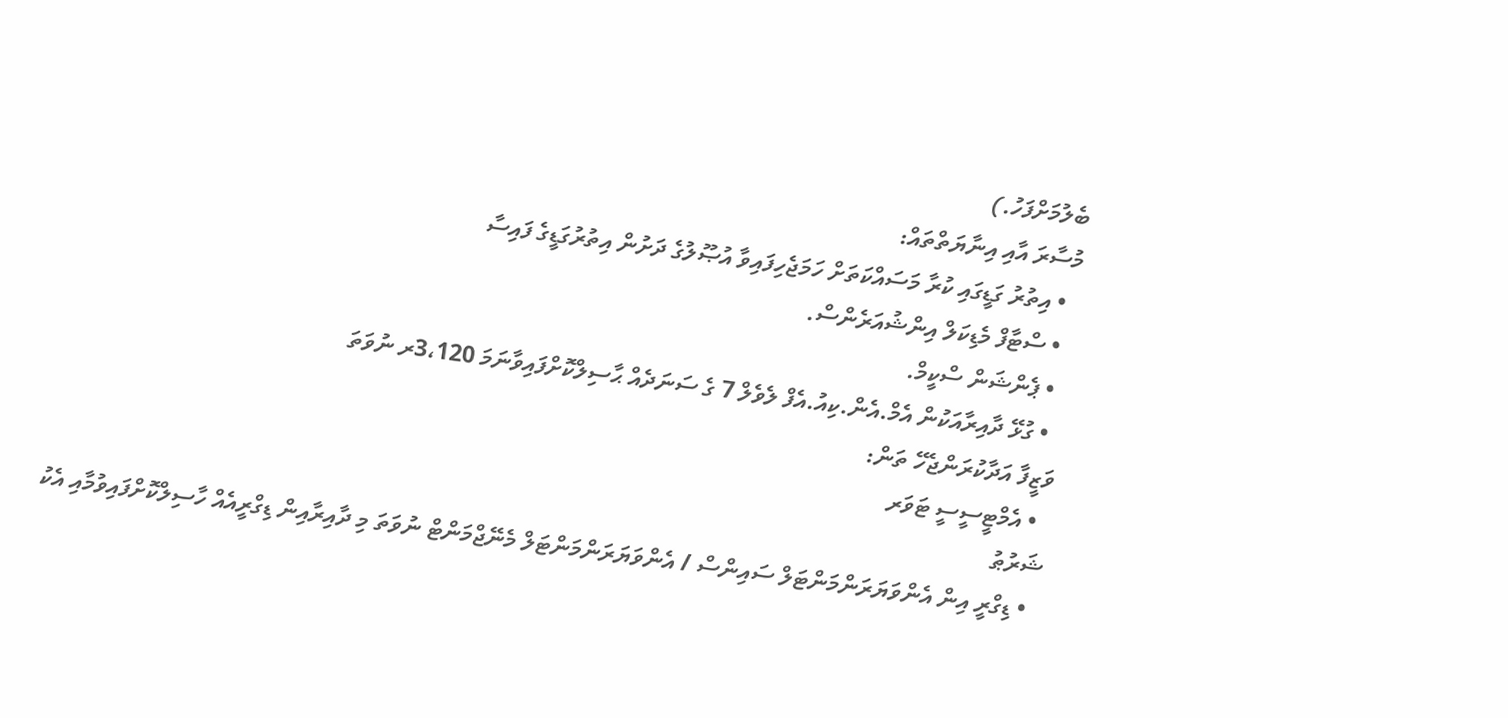ބެލުމަށްފަހު.)
މުސާރަ އާއި އިނާޔަތްތައް:
  • އިތުރު ގަޑީގައި ކުރާ މަސައްކަތަށް ހަމަޖެހިފައިވާ އުޞޫލުގެ ދަށުން އިތުރުގަޑީގެ ފައިސާ
  • ސްޓާފް މެޑިކަލް އިންޝުއަރެންސް.
  • ޕެންޝަން ސްކީމް.
  • ގުޅޭ ދާއިރާއަކުން އެމް.އެން.ކިއު.އެފް ލެވެލް 7 ގެ ސަނަދެއް ޙާސިލްކޮށްފައިވާނަމަ 3،120ރ ނުވަތަ
ވަޒީފާ އަދާކުރަންޖެހޭ ތަން:
  • އެމްޓީސީސީ ޓަވަރ
ޝަރުޠު
  • ޑިގްރީ އިން އެންވަޔަރަންމަންޓަލް ސައިންސް / އެންވަޔަރަންމަންޓަލް މެނޭޖްމަންޓް ނުވަތަ މި ދާއިރާއިން ޑިގްރީއެއް ހާސިލްކޮށްފައިވުމާއި އެކު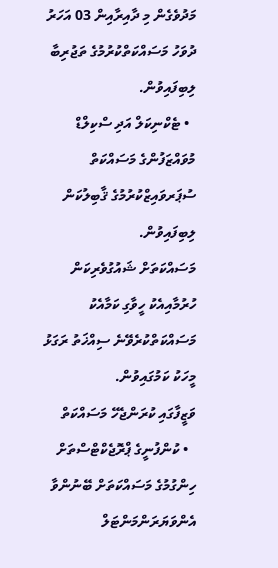މަދުވެގެން މި ދާއިރާއިން 03 އަހަރު ދުވަހު މަސައްކަތްކުރުމުގެ ތަޖުރިބާ ލިބިފައިވުން.
  • ޓެކްނިކަލް އަދި ސްކިލްޑް މުވައްޒަފުންގެ މަސައްކަތް ސުޕަރވައިޒްކުރުމުގެ ޤާބިލުކަން ލިބިފައިވުން.
މަސައްކަތަށް ޝައުގުވެރިކަން ހުރުމާއިއެކު ހީވާގި ކަމާއެކު މަސައްކަތްކުރެވޭނެ ސިއްޚަތު ރަގަޅު މީހަކު ކަމުގައިވުން.
ވަޒީފާގައި ކުރަންޖެހޭ މަސައްކަތް
  • ކުންފުނީގެ ޕްރޮޖެކްޓްސްތަށް ހިންގުމުގެ މަސައްކަތަށް ބޭނުންވާ އެންވަޔަރަންމަންޓަލް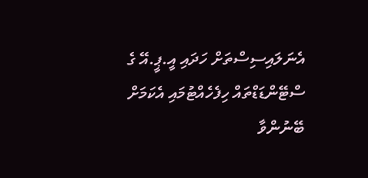އެނަލައިސިސްތަށް ހަދައި އީ.ޕީ.އޭ ގެ ސްޓޭންޑަޑްތައް ހިފެހެއްޓުމައި އެކަމަށް ބޭނުންވާ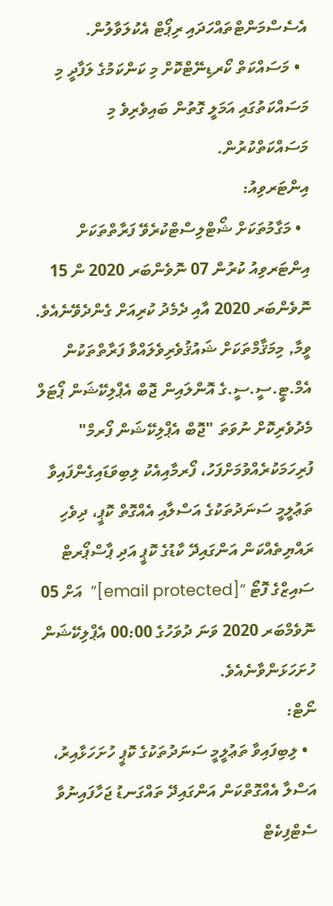އެސެސްމަންޓްތައްހަދައި ރިޕޯޓް އެކުލަވާލުން.
  • މަސައްކަތް ކޯރޑިނޭޓްކޮށް މި ކަންކަމުގެ ލަފާދީ މި މަސައްކަތުގައި އަމަލީ ގޮތުން ބައިވެރިވެ މި މަސައްކަތްކުރުން.
އިންޓަރވިއު:
  • މަގާމުތަކަށް ޝޯޓްލިސްޓްކުރެވޭ ފަރާތްތަކަށް އިންޓަރވިއު ކުރުން 07 ނޮވެންބަރ 2020 ން 15 ނޮވެންބަރ 2020 އާއި ދެމެދު ކުރިއަށް ގެންދެވޭނެއެވެ.
ވީމާ, މިމަޤާމްތަކަށް ޝައުޤުވެރިވެލައްވާ ފަރާތްތަކުން އެމް.ޓީ.ސީ.ސީ.ގެ އޮންލައިން ޖޮބް އެޕްލިކޭޝަން ޕޯޓަލް މެދުވެރިކޮށް ނުވަތަ "ޖޮބް އެޕްލިކޭޝަން ފޯރމް" ފުރިހަމަކުރެއްވުމަށްފަހު، ފޯރމާއިއެކު ލިބިވަޑައިގެންފައިވާ ތަޢުލީމީ ސަނަދުތަކުގެ އަސްލާއި އެއްގޮތް ކޮޕީ، ދިވެހި ރައްޔިތެއްކަން އަންގައިދޭ ކާޑުގެ ކޮޕީ އަދި ޕާސްޕޯރޓް ސައިޒްގެ ފޮޓޯ “[email protected]”  އަށް 05 ނޮވެމްބަރ 2020 ވަނަ ދުވަހުގެ 00:00 އެޕްލިކޭޝަން ހުށަހަޅަންވާނެއެވެ.
ނޯޓް:
  • ލިބިފައިވާ ތަޢުލީމީ ސަނަދުތަކުގެ ކޮޕީ ހުށަހަޅާއިރު، އަސްލާ އެއްގޮތްކަން އަންގައިދޭ ތައްގަނޑު ޖަހާފައިނުވާ ސެޓްފިކެޓް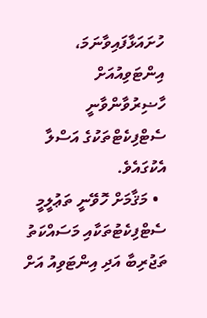ހުށައަޅާފައިވާނަމަ، އިންޓަވިއުއަށް ހާޟިރުވާންވާނީ ސެޓްފިކެޓްތަކުގެ އަސްލާ އެކުގައެވެ.
  • މަޤާމަށް ހޮވޭނީ ތަޢުލީމީ ސެޓްފިކެޓުތަކާއި މަސައްކަތު ތަޖުރިބާ އަދި އިންޓަވިއު އަށް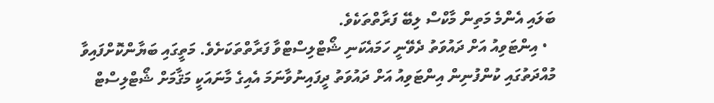ބަލައި އެންމެ މަތިން މާކްސް ލިބޭ ފަރާތްތަކެވެ.
  • އިންޓަވިއު އަށް ދައުވަތު ދެވޭނީ ހަމައެކަނި ޝޯޓްލިސްޓްވާ ފަރާތްތަކަށެވެ. މަތީގައި ބަޔާންކޮށްފައިވާ މުއްދަތުގައި ކުންފުނިން އިންޓަވިއު އަށް ދައުވަތު ދީފައިނުވާނަމަ އެއިގެ މާނައަކީ މަޤާމަށް ޝޯޓްލިސްޓް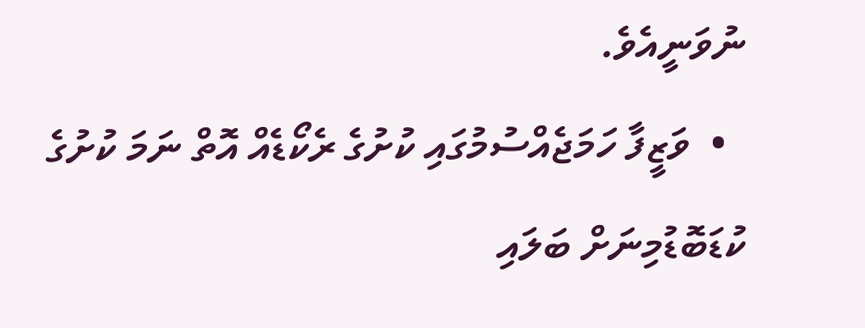ނުވަނީއެވެ.
  •  ވަޒީފާ ހަމަޖެއްސުމުގައި ކުށުގެ ރެކޯޑެއް އޮތް ނަމަ ކުށުގެ ކުޑަބޮޑުމިނަށް ބަލައި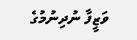ވަޒީފާ ނުދިނުމުގެ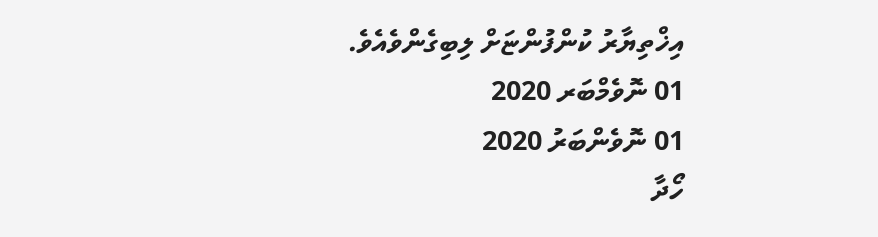އިޚްތިޔާރު ކުންފުންޏަށް ލިބިގެންވެއެވެ.
01 ނޮވެމްބަރ 2020
01 ނޮވެންބަރު 2020
ހޯދާ